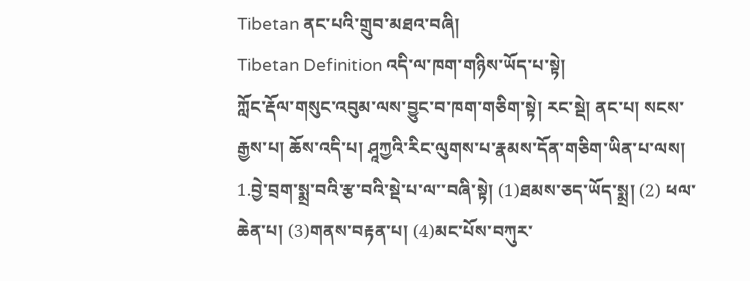Tibetan ནང་པའི་གྲུབ་མཐའ་བཞི།
Tibetan Definition འདི་ལ་ཁག་གཉིས་ཡོད་པ་སྟེ།
ཀློང་རྡོལ་གསུང་འབུམ་ལས་བྱུང་བ་ཁག་གཅིག་སྟེ། རང་སྡེ། ནང་པ། སངས་རྒྱས་པ། ཆོས་འདི་པ། ཤཱཀྱའི་རིང་ལུགས་པ་རྣམས་དོན་གཅིག་ཡིན་པ་ལས། 1.བྱེ་བྲག་སྨྲ་བའི་རྩ་བའི་སྡེ་པ་ལ་་བཞི་སྟེ། (1)ཐམས་ཅད་ཡོད་སྨྲ། (2) ཕལ་ཆེན་པ། (3)གནས་བརྟན་པ། (4)མང་པོས་བཀུར་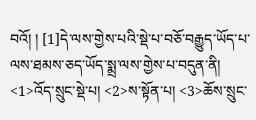བའོ། ། [1]དེ་ལས་གྱེས་པའི་སྡེ་པ་བཅོ་བརྒྱུད་ཡོད་པ་ལས་ཐམས་ཅད་ཡོད་སྨྲ་ལས་གྱེས་པ་བདུན་ནི། <1>འོད་སྲུང་སྡེ་པ། <2>ས་སྟོན་པ། <3>ཆོས་སྲུང་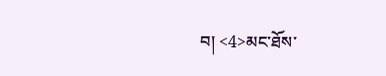བ། <4>མང་ཐོས་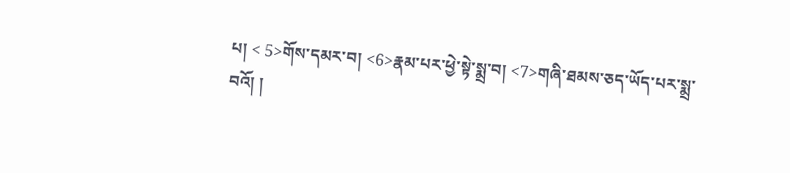པ། < 5>གོས་དམར་བ། <6>རྣམ་པར་ཕྱེ་སྟེ་སྨྲ་བ། <7>གཞི་ཐམས་ཅད་ཡོད་པར་སྨྲ་བའོ། །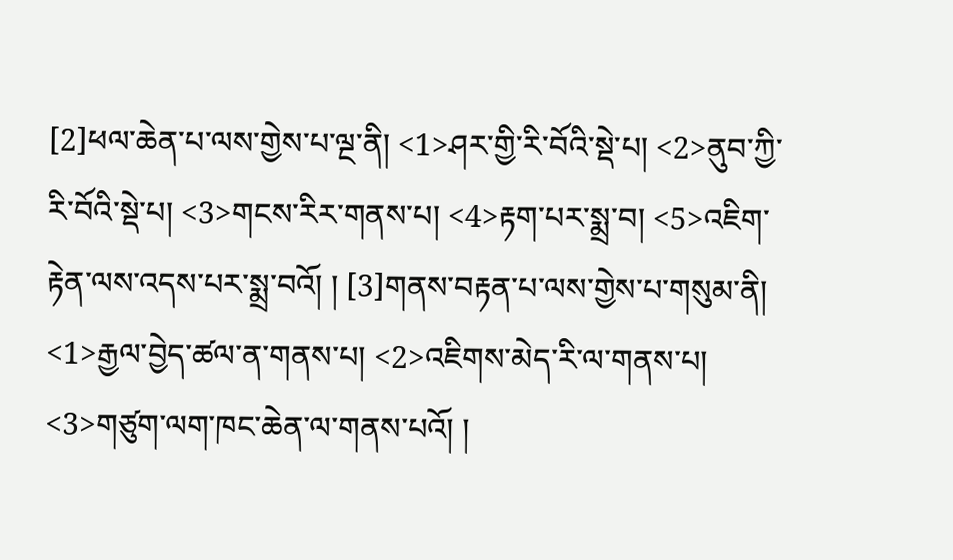[2]ཕལ་ཆེན་པ་ལས་གྱེས་པ་ལྔ་ནི། <1>ཤར་གྱི་རི་བོའི་སྡེ་པ། <2>ནུབ་ཀྱི་རི་བོའི་སྡེ་པ། <3>གངས་རིར་གནས་པ། <4>རྟག་པར་སྨྲ་བ། <5>འཇིག་རྟེན་ལས་འདས་པར་སྨྲ་བའོ། ། [3]གནས་བརྟན་པ་ལས་གྱེས་པ་གསུམ་ནི། <1>རྒྱལ་བྱེད་ཚལ་ན་གནས་པ། <2>འཇིགས་མེད་རི་ལ་གནས་པ། <3>གཙུག་ལག་ཁང་ཆེན་ལ་གནས་པའོ། །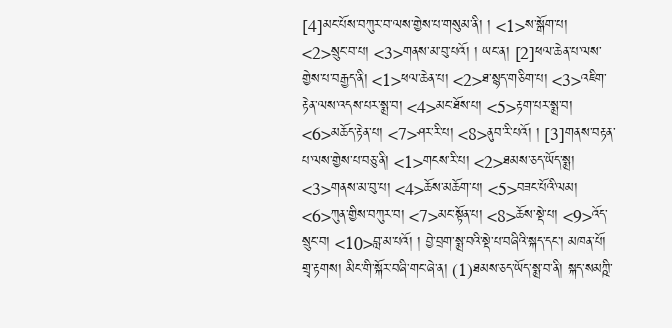[4]མང་པོས་བཀུར་བ་ལས་གྱེས་པ་གསུམ་ནི། ། <1>ས་སྒོག་པ། <2>སྲུང་བ་པ། <3>གནས་མ་བུ་པའོ། ། ཡང་ན། [2]ཕལ་ཆེན་པ་ལས་གྱེས་པ་བརྒྱད་ནི། <1>ཕལ་ཆེན་པ། <2>ཐ་སྙད་གཅིག་པ། <3>འཇིག་རྟེན་ལས་འདས་པར་སྨྲ་བ། <4>མང་ཐོས་པ། <5>རྟག་པར་སྨྲ་བ། <6>མཆོད་རྟེན་པ། <7>ཤར་རི་པ། <8>ནུབ་རི་པའོ། ། [3]གནས་བརྟན་པ་ལས་གྱེས་པ་བཅུ་ནི། <1>གངས་རི་པ། <2>ཐམས་ཅད་ཡོད་སྨྲ། <3>གནས་མ་བུ་པ། <4>ཆོས་མཆོག་པ། <5>བཟང་པོའི་ལམ། <6>ཀུན་གྱིས་བཀུར་བ། <7>མང་སྟོན་པ། <8>ཆོས་སྡེ་པ། <9>འོད་སྲུང་བ། <10>བླ་མ་པའོ། ། བྱེ་བྲག་སྨྲ་བའི་སྡེ་པ་བཞིའི་སྐད་དང་། མཁན་པོ། གྲྭ་རྟགས། མིང་གི་སྐོར་བཞི་གང་ཞེ་ན། (1)ཐམས་ཅད་ཡོད་སྨྲ་བ་ནི། སྐད་སམཀྵི་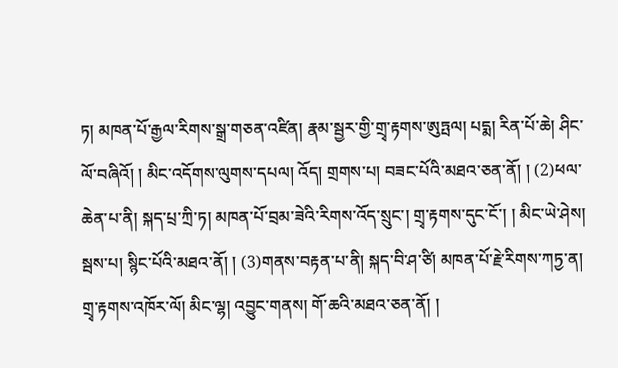ཏ། མཁན་པོ་རྒྱལ་རིགས་སྒྲ་གཅན་འཛིན། རྣམ་སྦྱར་གྱི་གྲྭ་རྟགས་ཨུཏྤལ། པདྨ། རིན་པོ་ཆེ། ཤིང་ལོ་བཞིའོ། ། མིང་འདོགས་ལུགས་དཔལ། འོད། གྲགས་པ། བཟང་པོའི་མཐའ་ཅན་ནོ། ། (2)ཕལ་ཆེན་པ་ནི། སྐད་པྲ་ཀྲི་ཏ། མཁན་པོ་བྲམ་ཟེའི་རིགས་འོད་སྲུང་། གྲྭ་རྟགས་དུང་ངོ་། ། མིང་ཡེ་ཤེས། སྦས་པ། སྙིང་པོའི་མཐའ་ནོ། ། (3)གནས་བརྟན་པ་ནི། སྐད་བི་ཤ་ཙི། མཁན་པོ་རྗེ་རིགས་ཀཏྱ་ན། གྲྭ་རྟགས་འཁོར་ལོ། མིང་ལྷ། འབྱུང་གནས། གོ་ཆའི་མཐའ་ཅན་ནོ། །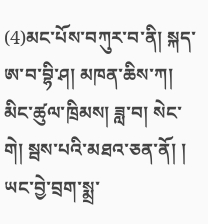(4)མང་པོས་བཀུར་བ་ནི། སྐད་ཨ་བ་བྷི་ཤ། མཁན་ཆིས་ཀ། མིང་ཚུལ་ཁྲིམས། ཟླ་བ། སེང་གེ། སྦས་པའི་མཐའ་ཅན་ནོ། ། ཡང་བྱེ་བྲག་སྨྲ་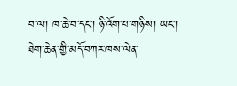བ་ལ། ཁ་ཆེ་བ་དང་། ཉི་འོག་པ་གཉིས། ཡང་། ཐེག་ཆེན་གྱི་མདོ་བཀར་ཁས་ལེན་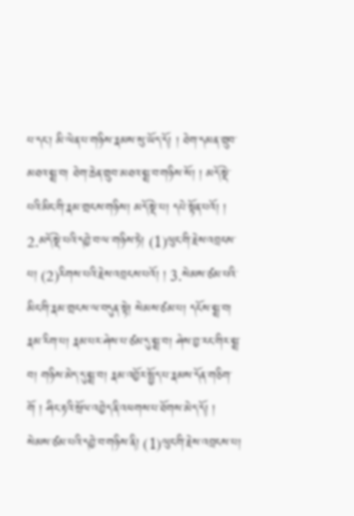པ་དང་། མི་ལེན་པ་གཉིས་རྣམས་སུ་ཡོད་དོ། ། ཐེག་དམན་གྲུབ་མཐའ་སྨྲ་བ། ཐེག་ཆེན་གྲུབ་མཐའ་སྨྲ་བ་གཉིས་སོ། ། མདོ་སྡེ་པའི་མིང་གི་རྣམ་གྲངས་གཉིས། མདོ་སྡེ་པ། དཔེ་སྟོན་པའོ། ། 2.མདོ་སྡེ་པའི་དབྱེ་བ་ལ་གཉིས་ཏེ། (1)ལུང་གི་རྗེས་འབྲངས་པ། (2)རིགས་པའི་རྗེས་འབྲངས་པའོ། ། 3.སེམས་ཙམ་པའི་མིང་གི་རྣམ་གྲངས་ལ་བདུན་སྟེ། སེམས་ཙམ་པ། དངོས་སྨྲ་བ། རྣམ་རིག་པ། རྣམ་པར་ཤེས་པ་ཙམ་དུ་སྨྲ་བ། ཤེས་བྱ་རང་གིར་སྨྲ་བ། གཉིས་མེད་དུ་སྨྲ་བ། རྣམ་འབྱོར་སྤྱོད་པ་རྣམས་དོན་གཅིག་གོ ། ཤིང་རྟའི་སྲོལ་འབྱེད་ནི་འཕགས་པ་ཐོགས་མེད་དོ། ། སེམས་ཙམ་པའི་དབྱེ་བ་གཉིས་ནི། (1)ལུང་གི་རྗེས་འབྲངས་པ།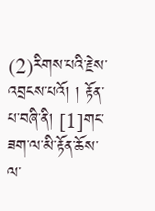(2)རིགས་པའི་རྗེས་འབྲངས་པའོ། ། རྟོན་པ་བཞི་ནི། [1]གང་ཟག་ལ་མི་རྟོན་ཆོས་ལ་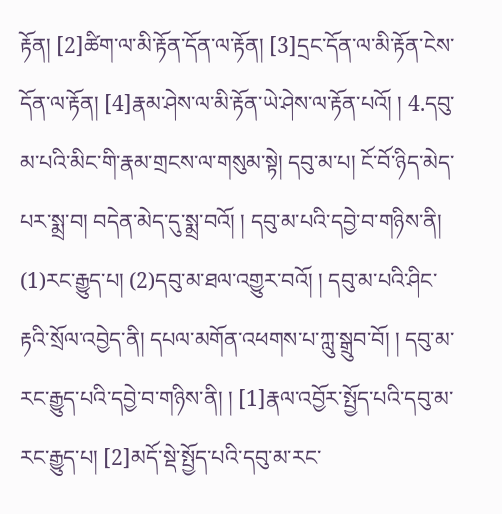རྟོན། [2]ཚིག་ལ་མི་རྟོན་དོན་ལ་རྟོན། [3]དྲང་དོན་ལ་མི་རྟོན་ངེས་དོན་ལ་རྟོན། [4]རྣམ་ཤེས་ལ་མི་རྟོན་ཡེ་ཤེས་ལ་རྟོན་པའོ། ། 4.དབུ་མ་པའི་མིང་གི་རྣམ་གྲངས་ལ་གསུམ་སྟེ། དབུ་མ་པ། ངོ་བོ་ཉིད་མེད་པར་སྨྲ་བ། བདེན་མེད་དུ་སྨྲ་བའོ། ། དབུ་མ་པའི་དབྱེ་བ་གཉིས་ནི། (1)རང་རྒྱུད་པ། (2)དབུ་མ་ཐལ་འགྱུར་བའོ། ། དབུ་མ་པའི་ཤིང་རྟའི་སྲོལ་འབྱེད་ནི། དཔལ་མགོན་འཕགས་པ་ཀླུ་སྒྲུབ་བོ། ། དབུ་མ་རང་རྒྱུད་པའི་དབྱེ་བ་གཉིས་ནི། ། [1]རྣལ་འབྱོར་སྤྱོད་པའི་དབུ་མ་རང་རྒྱུད་པ། [2]མདོ་སྡེ་སྤྱོད་པའི་དབུ་མ་རང་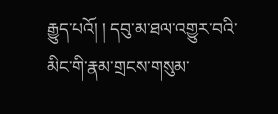རྒྱུད་པའོ། ། དབུ་མ་ཐལ་འགྱུར་བའི་མིང་གི་རྣམ་གྲངས་གསུམ་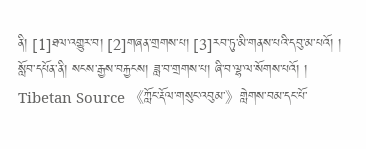ནི། [1]ཐལ་འགྱུར་བ། [2]གཞན་གྲགས་པ། [3]རབ་ཏུ་མི་གནས་པའི་དབུ་མ་པའོ། ། སློབ་དཔོན་ནི། སངས་རྒྱས་བརྐྱངས། ཟླ་བ་གྲགས་པ། ཞི་བ་ལྷ་ལ་སོགས་པའོ། །
Tibetan Source 《ཀློང་རྡོལ་གསུང་འབུམ་》གླེགས་བམ་དང་པོ་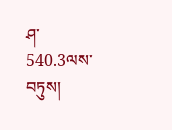ཤ་540.3ལས་བཏུས།